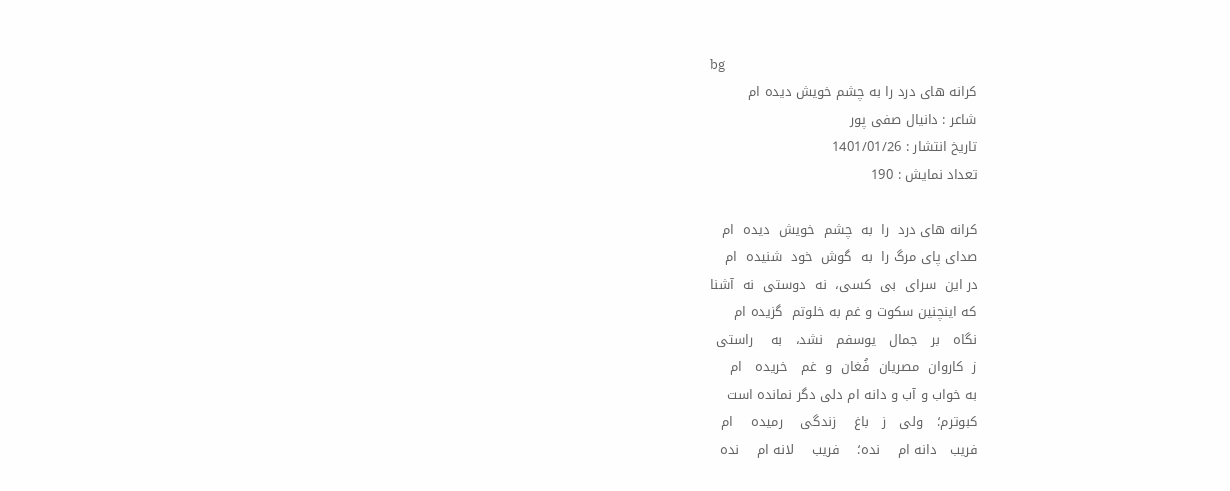bg
کرانه های درد را به چشم خویش دیده ام
شاعر : دانیال صفی پور
تاریخ انتشار : 1401/01/26
تعداد نمایش : 190

کرانه های درد  را  به  چشم  خویش  دیده  ام
صدای پای مرگ را  به  گوش  خود  شنیده  ام
در این  سرای  بی  کسی،  نه  دوستی  نه  آشنا
که اینچنین سکوت و غم به خلوتم  گزیده ام
نگاه   بر   جمال   یوسفم   نشد،   به    راستی
ز  کاروان  مصریان  فُغان  و  غم   خریده   ام
به خواب و آب و دانه ام دلی دگر نمانده است
کبوترم؛   ولی   ز   باغ    زندگی    رمیده    ام
فریب   دانه ام    نده؛    فریب    لانه ام    نده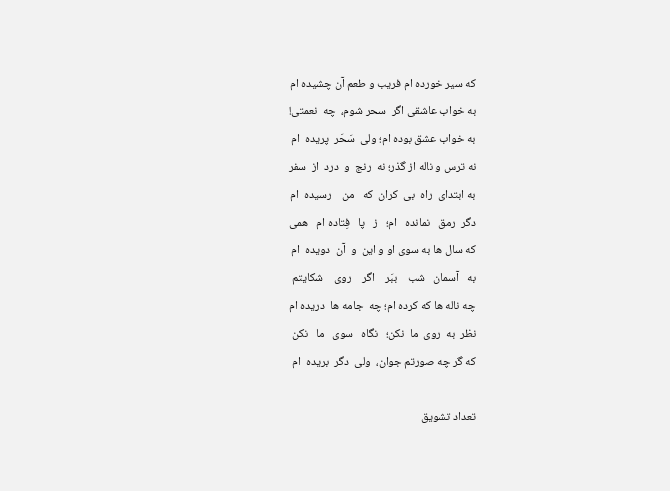که سیر خورده ام فریب و طعم آن چشیده ام
به خواب عاشقی اگر  سحر شوم،  چه  نعمتی!
به خواب عشق بوده ام؛ ولی  سَحَر  پریده  ام
نه ترس و ناله از گذر؛ نه  رنج  و  درد  از  سفر
به ابتدای  راه  بی  کران  که   من    رسیده  ام
دگر  رمق   نمانده   ام؛   ز   پا   فِتاده ام   همی
که سال ها به سوی او و این  و  آن  دویده  ام
به   آسمان   شب    ببَر    اگر    روی    شکایتم
چه ناله ها که کرده ام؛ چه  جامه ها  دریده ام
نظر  به  روی  ما  نکن؛   نگاه   سوی   ما   نکن
که گر چه صورتم جوان،  ولی  دگر  بریده  ام

تعداد تشویق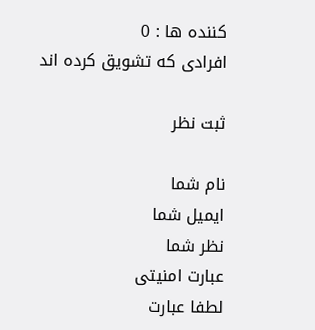کننده ها : 0
افرادی که تشویق کرده اند

ثبت نظر

نام شما
ایمیل شما
نظر شما
عبارت امنیتی
لطفا عبارت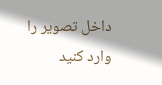داخل تصویر را وارد کنید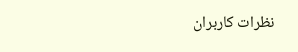نظرات کاربران